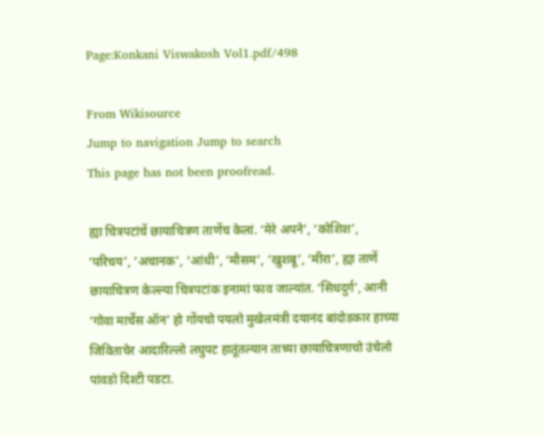Page:Konkani Viswakosh Vol1.pdf/498

From Wikisource
Jump to navigation Jump to search
This page has not been proofread.

ह्या चित्रपटांचें छायाचित्रण ताणेंच केलां. ‘मेरे अपने’, ‘कोशिश’, ‘परिचय’, ‘अचानक’, ‘आंधी’, ‘मौसम’, ‘खुशबू’, ‘मीरा’, ह्या ताणें छायाचित्रण केल्ल्या चित्रपटांक इनामां फाव जाल्यांत. ‘सिधदुर्ग’, आनी ‘गोवा मार्चेस ऑन’ हो गोंयचो पयलो मुखेलमंत्री दयानंद बांदोडकार हाच्या जिविताचेर आदारिल्लो लघुपट हातूंतल्यान ताच्या छायाचित्रणाचो उंचेलो पांवडो दिश्टी पडटा.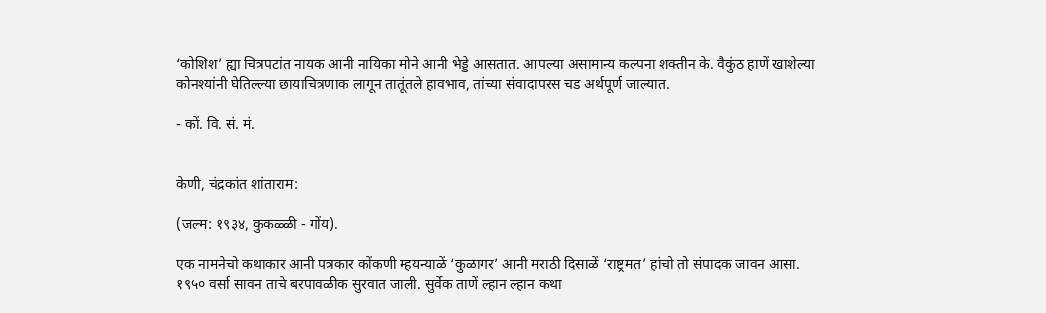‘कोशिश’ ह्या चित्रपटांत नायक आनी नायिका मोने आनी भेड्डे आसतात. आपल्या असामान्य कल्पना शक्तीन के. वैकुंठ हाणें खाशेल्या कोनश्यांनी घेतिल्ल्या छायाचित्रणाक लागून तातूंतले हावभाव, तांच्या संवादापरस चड अर्थपूर्ण जाल्यात.

- कों. वि. सं. मं.


केणी, चंद्रकांत शांताराम:

(जल्म: १९३४, कुकळ्ळी - गोंय).

एक नामनेचो कथाकार आनी पत्रकार कोंकणी म्हयन्याळें ‘कुळागर’ आनी मराठी दिसाळें ‘राष्ट्रमत’ हांचो तो संपादक जावन आसा. १९५० वर्सा सावन ताचे बरपावळीक सुरवात जाली. सुर्वेक ताणें ल्हान ल्हान कथा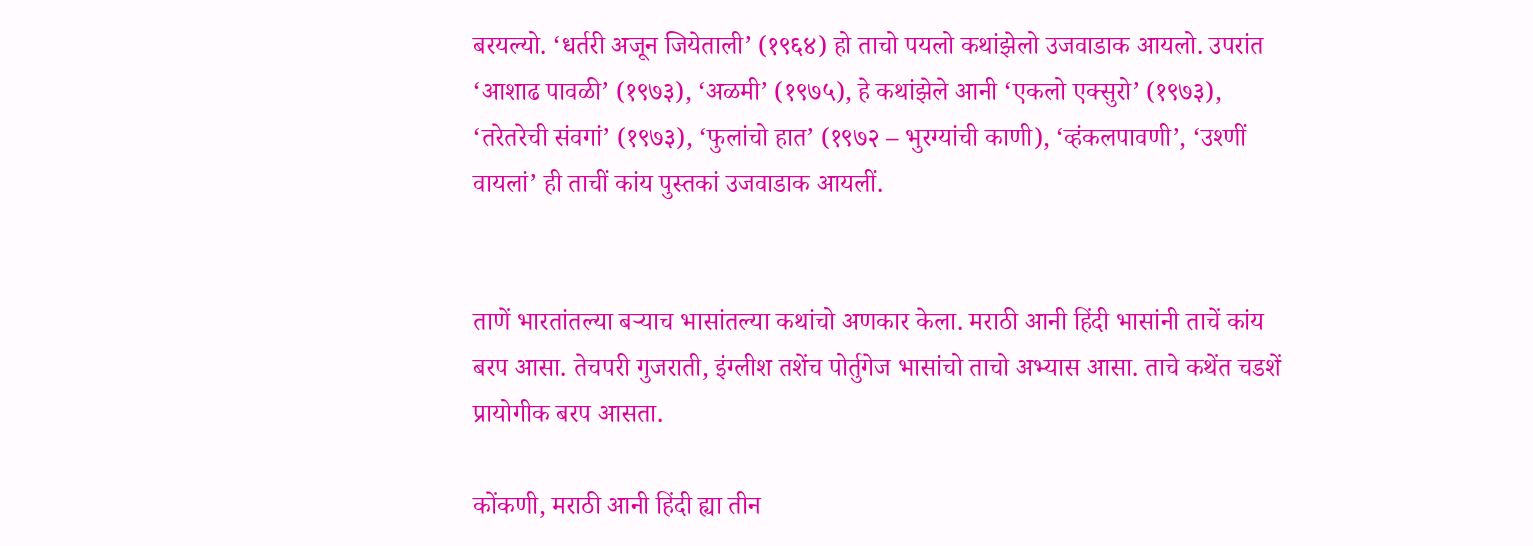बरयल्यो. ‘धर्तरी अजून जियेताली’ (१९६४) हो ताचो पयलो कथांझेलो उजवाडाक आयलो. उपरांत ‘आशाढ पावळी’ (१९७३), ‘अळमी’ (१९७५), हे कथांझेले आनी ‘एकलो एक्सुरो’ (१९७३), ‘तरेतरेची संवगां’ (१९७३), ‘फुलांचो हात’ (१९७२ – भुरग्यांची काणी), ‘व्हंकलपावणी’, ‘उश्णीं वायलां’ ही ताचीं कांय पुस्तकां उजवाडाक आयलीं.


ताणें भारतांतल्या बऱ्याच भासांतल्या कथांचो अणकार केला. मराठी आनी हिंदी भासांनी ताचें कांय बरप आसा. तेचपरी गुजराती, इंग्लीश तशेंच पोर्तुगेज भासांचो ताचो अभ्यास आसा. ताचे कथेंत चडशें प्रायोगीक बरप आसता.

कोंकणी, मराठी आनी हिंदी ह्या तीन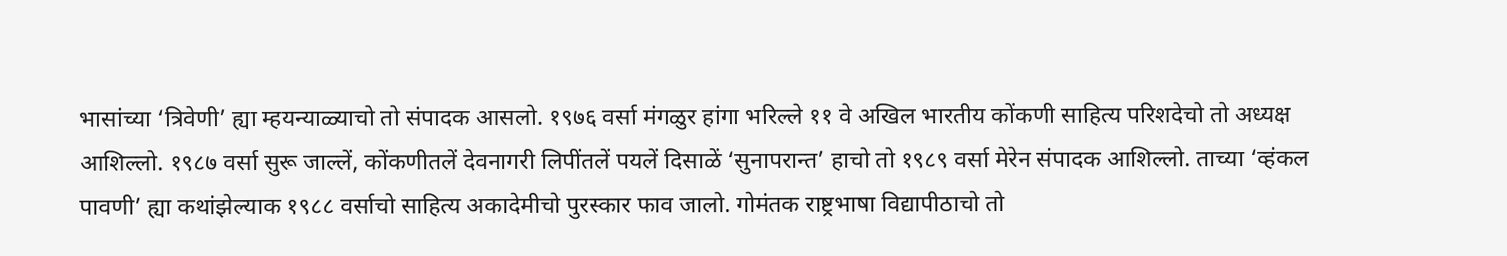भासांच्या ‘त्रिवेणी’ ह्या म्हयन्याळ्याचो तो संपादक आसलो. १९७६ वर्सा मंगळुर हांगा भरिल्ले ११ वे अखिल भारतीय कोंकणी साहित्य परिशदेचो तो अध्यक्ष आशिल्लो. १९८७ वर्सा सुरू जाल्लें, कोंकणीतलें देवनागरी लिपींतलें पयलें दिसाळें ‘सुनापरान्त’ हाचो तो १९८९ वर्सा मेरेन संपादक आशिल्लो. ताच्या ‘व्हंकल पावणी’ ह्या कथांझेल्याक १९८८ वर्साचो साहित्य अकादेमीचो पुरस्कार फाव जालो. गोमंतक राष्ट्रभाषा विद्यापीठाचो तो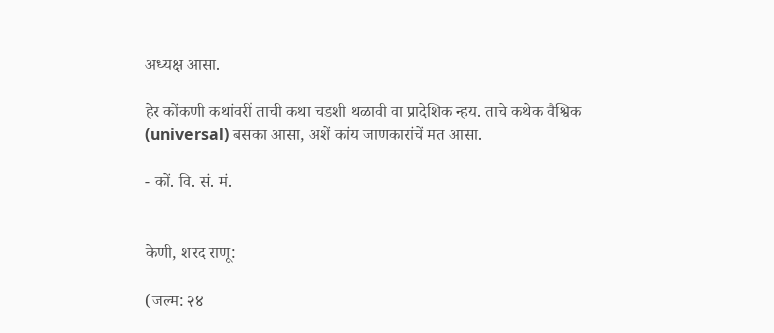अध्यक्ष आसा.

हेर कोंकणी कथांवरीं ताची कथा चडशी थळावी वा प्रादेशिक न्हय. ताचे कथेक वैश्विक (universal) बसका आसा, अशें कांय जाणकारांचें मत आसा.

- कों. वि. सं. मं.


केणी, शरद राणू:

(जल्म: २४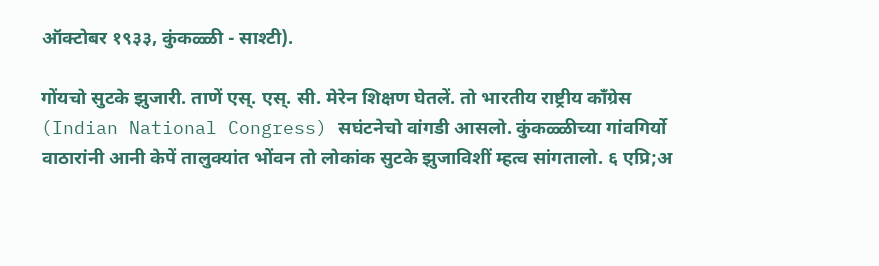ऑक्टोबर १९३३, कुंकळ्ळी - साश्टी).

गोंयचो सुटके झुजारी. ताणें एस्‌. एस्‌. सी. मेरेन शिक्षण घेतलें. तो भारतीय राष्ट्रीय काँग्रेस (Indian National Congress) सघंटनेचो वांगडी आसलो. कुंकळ्ळीच्या गांवगिर्यो वाठारांनी आनी केपें तालुक्यांत भोंवन तो लोकांक सुटके झुजाविशीं म्हत्व सांगतालो. ६ एप्रि;अ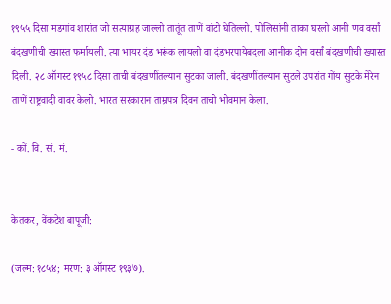१९५५ दिसा मडगांव शारांत जो सत्याग्रह जाल्लो तातूंत ताणें वांटो घेतिल्लो. पोलिसांनी ताका घरलो आनी णव वर्सां बंदखणीची ख्यास्त फर्मायली. त्या भायर दंड भरूंक लायलो वा दंडभरपायेबदला आनीक दोन वर्सां बंदखणीची ख्यास्त दिली. २८ ऑगस्ट १९५८ दिसा ताची बंदखणींतल्यान सुटका जाली. बंदखणींतल्यान सुटले उपरांत गोंय सुटके मेरेन ताणें राष्ट्रवादी वावर केलो. भारत सरकारान ताम्रपत्र दिवन ताचो भोवमान केला.

- कों. वि. सं. मं.


केतकर, वेंकटेश बापूजी:

(जल्म: १८५४; मरण: ३ ऑगस्ट १९३७).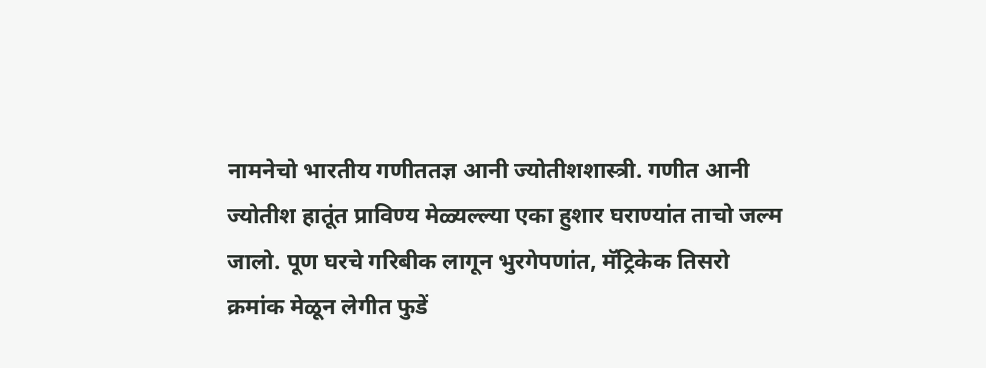नामनेचो भारतीय गणीततज्ञ आनी ज्योतीशशास्त्री. गणीत आनी ज्योतीश हातूंत प्राविण्य मेळ्यल्ल्या एका हुशार घराण्यांत ताचो जल्म जालो. पूण घरचे गरिबीक लागून भुरगेपणांत, मॅट्रिकेक तिसरो क्रमांक मेळून लेगीत फुडें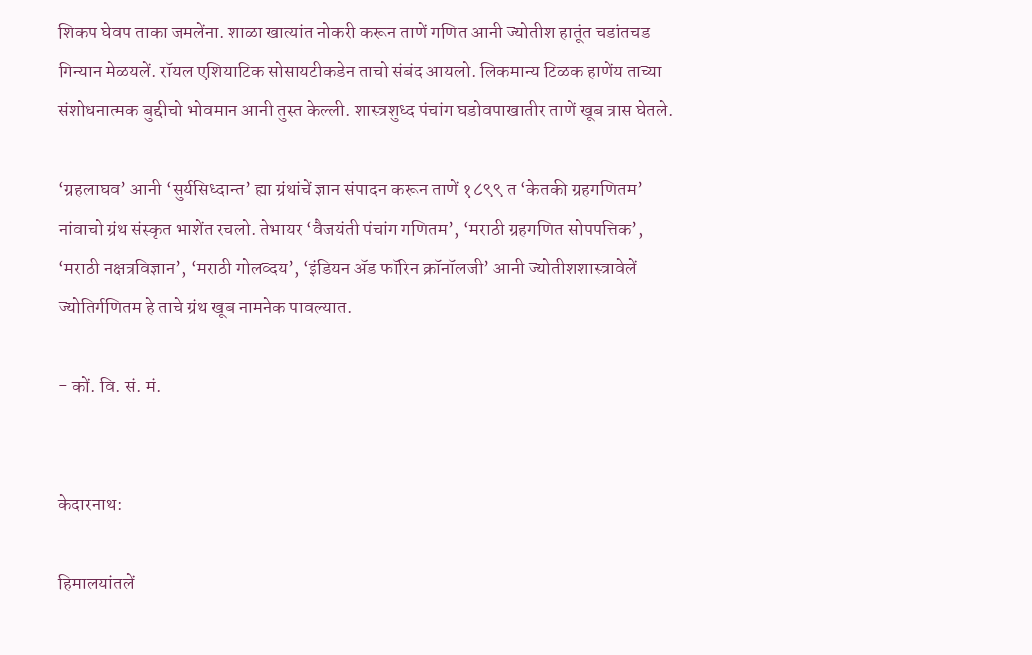शिकप घेवप ताका जमलेंना. शाळा खात्यांत नोकरी करून ताणें गणित आनी ज्योतीश हातूंत चडांतचड गिन्यान मेळयलें. रॉयल एशियाटिक सोसायटीकडेन ताचो संबंद आयलो. लिकमान्य टिळक हाणेंय ताच्या संशोधनात्मक बुद्दीचो भोवमान आनी तुस्त केल्ली. शास्त्रशुध्द पंचांग घडोवपाखातीर ताणें खूब त्रास घेतले.

‘ग्रहलाघव’ आनी ‘सुर्यसिध्दान्त’ ह्या ग्रंथांचें ज्ञान संपादन करून ताणें १८९९ त ‘केतकी ग्रहगणितम’ नांवाचो ग्रंथ संस्कृत भाशेंत रचलो. तेभायर ‘वैजयंती पंचांग गणितम’, ‘मराठी ग्रहगणित सोपपत्तिक’, ‘मराठी नक्षत्रविज्ञान’, ‘मराठी गोलव्दय’, ‘इंडियन ॲड फॉरिन क्रॉनॉलजी’ आनी ज्योतीशशास्त्रावेलें ज्योतिर्गणितम हे ताचे ग्रंथ खूब नामनेक पावल्यात.

- कों. वि. सं. मं.


केदारनाथ:

हिमालयांतलें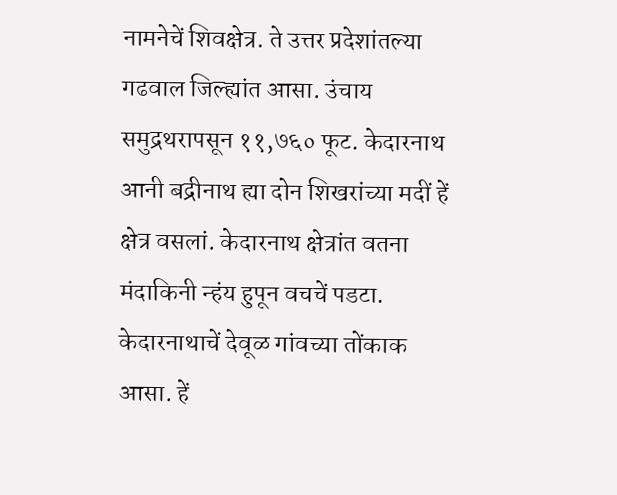नामनेचें शिवक्षेत्र. ते उत्तर प्रदेशांतल्या गढवाल जिल्ह्यांत आसा. उंचाय समुद्रथरापसून ११,७६० फूट. केदारनाथ आनी बद्रीनाथ ह्या दोन शिखरांच्या मदीं हें क्षेत्र वसलां. केदारनाथ क्षेत्रांत वतना मंदाकिनी न्हंय हुपून वचचें पडटा. केदारनाथाचें देवूळ गांवच्या तोंकाक आसा. हें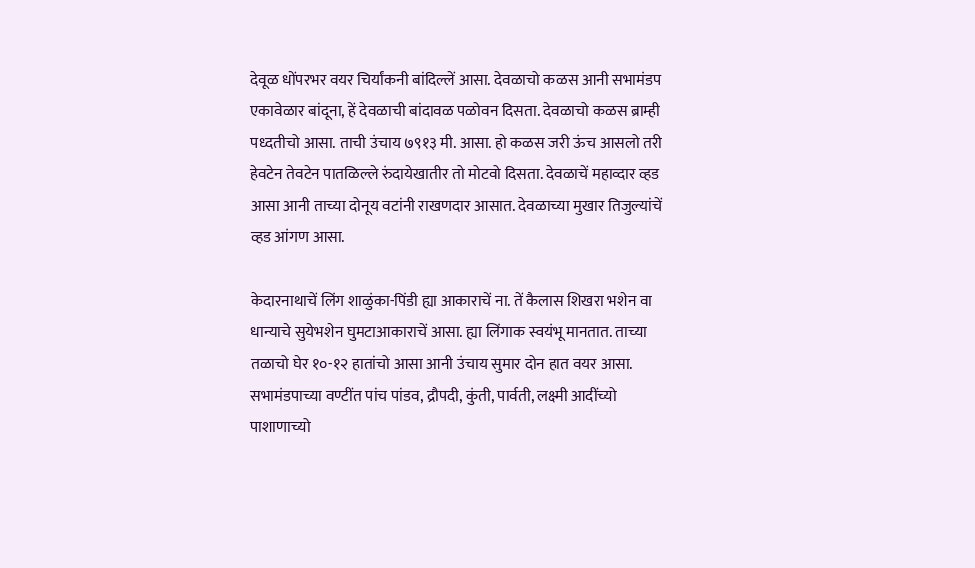देवूळ धोंपरभर वयर चिर्यांकनी बांदिल्लें आसा. देवळाचो कळस आनी सभामंडप एकावेळार बांदूना, हें देवळाची बांदावळ पळोवन दिसता. देवळाचो कळस ब्राम्ही पध्दतीचो आसा. ताची उंचाय ७९१३ मी. आसा. हो कळस जरी ऊंच आसलो तरी हेवटेन तेवटेन पातळिल्ले रुंदायेखातीर तो मोटवो दिसता. देवळाचें महाव्दार व्हड आसा आनी ताच्या दोनूय वटांनी राखणदार आसात. देवळाच्या मुखार तिजुल्यांचें व्हड आंगण आसा.

केदारनाथाचें लिंग शाळुंका-पिंडी ह्या आकाराचें ना. तें कैलास शिखरा भशेन वा धान्याचे सुयेभशेन घुमटाआकाराचें आसा. ह्या लिंगाक स्वयंभू मानतात. ताच्या तळाचो घेर १०-१२ हातांचो आसा आनी उंचाय सुमार दोन हात वयर आसा. सभामंडपाच्या वण्टींत पांच पांडव, द्रौपदी, कुंती, पार्वती, लक्ष्मी आदींच्यो पाशाणाच्यो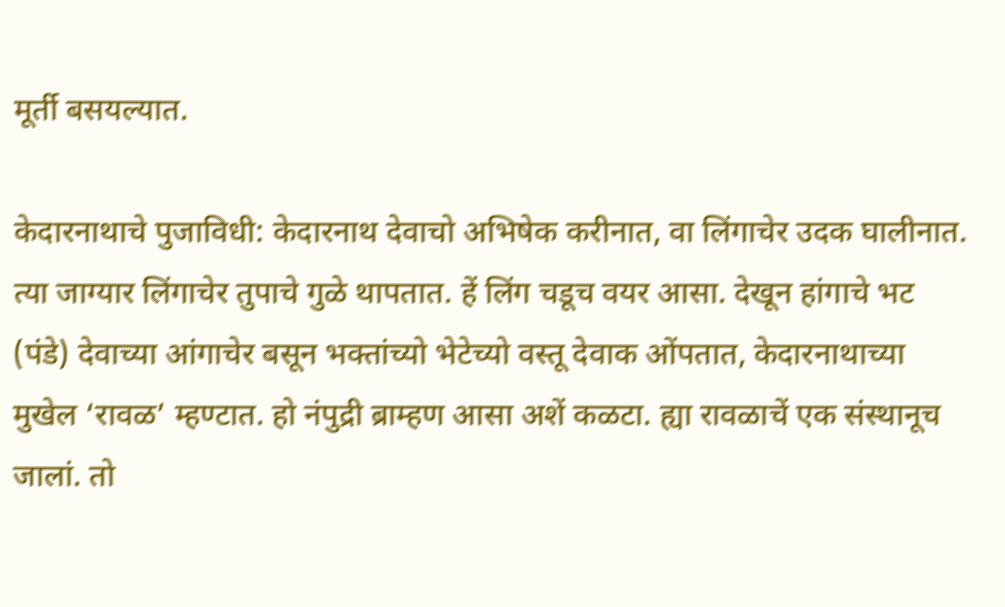मूर्ती बसयल्यात.

केदारनाथाचे पुजाविधी: केदारनाथ देवाचो अभिषेक करीनात, वा लिंगाचेर उदक घालीनात. त्या जाग्यार लिंगाचेर तुपाचे गुळे थापतात. हें लिंग चडूच वयर आसा. देखून हांगाचे भट (पंडे) देवाच्या आंगाचेर बसून भक्तांच्यो भेटेच्यो वस्तू देवाक ओंपतात, केदारनाथाच्या मुखेल ‘रावळ’ म्हण्टात. हो नंपुद्री ब्राम्हण आसा अशें कळटा. ह्या रावळाचें एक संस्थानूच जालां. तो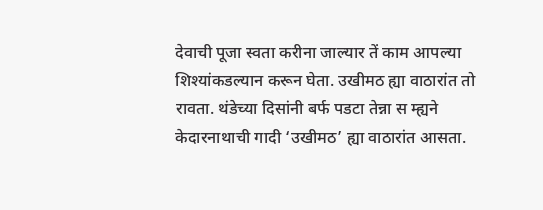देवाची पूजा स्वता करीना जाल्यार तें काम आपल्या शिश्यांकडल्यान करून घेता. उखीमठ ह्या वाठारांत तो रावता. थंडेच्या दिसांनी बर्फ पडटा तेन्ना स म्ह्यने केदारनाथाची गादी ‘उखीमठ’ ह्या वाठारांत आसता.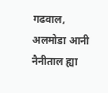गढवाल, अलमोडा आनी नैनीताल ह्या